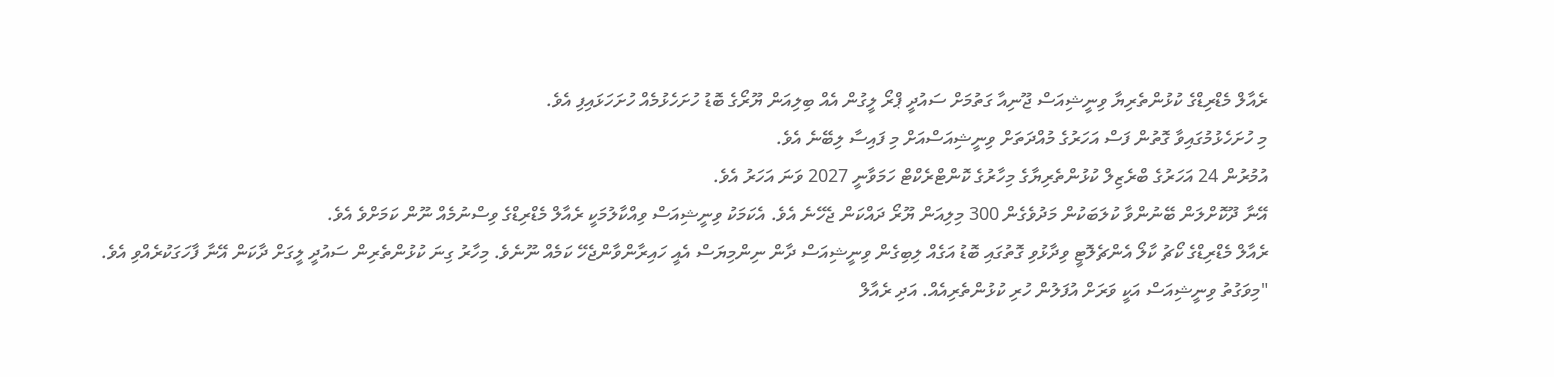ރެއާލް މެޑްރިޑްގެ ކުޅުންތެރިޔާ ވިނީޝިއަސް ޖޫނިއާ ގަތުމަށް ސައުދީ ޕްރޯ ލީގުން އެއް ބިލިއަން ޔޫރޯގެ ބޮޑު ހުށަހެޅުމެއް ހުށަހަޅައިފި އެވެ.
މި ހުށަހެޅުމުގައިވާ ގޮތުން ފަސް އަހަރުގެ މުއްދަތަށް ވިނީޝިއަސްއަށް މި ފައިސާ ލިބޭނެ އެވެ.
އުމުރުން 24 އަހަރުގެ ބްރެޒިލް ކުޅުންތެރިޔާގެ މިހާރުގެ ކޮންޓްރެކްޓް ހަމަވާނީ 2027 ވަނަ އަހަރު އެވެ.
އޭނާ ދޫކޮށްލަން ބޭނުންވާ ކުލަބަކުން މަދުވެގެން 300 މިލިއަން ޔޫރޯ ދައްކަން ޖެހޭނެ އެވެ. އެކަމަކު ވިނީޝިއަސް ވިއްކާލުމަކީ ރެއާލް މެޑްރިޑްގެ ވިސްނުމެއް ނޫން ކަމަށްވެ އެވެ.
ރެއާލް މެޑްރިޑްގެ ކޯޗު ކާލޯ އެންޗެލޮޓީ ވިދާޅުވި ގޮތުގައި ބޮޑު އަގެއް ލިބިގެން ވިނީޝިއަސް ދާން ނިންމިޔަސް އެއީ ހައިރާންވާންޖެހޭ ކަމެއް ނޫނެވެ. މިހާރު ގިނަ ކުޅުންތެރިން ސައުދީ ލީގަށް ދާކަން އޭނާ ފާހަގަކުރެއްވި އެވެ.
"މިވަގުތު ވިނީޝިއަސް އަކީ ވަރަށް އުފަލުން ހުރި ކުޅުންތެރިއެއް. އަދި ރެއާލް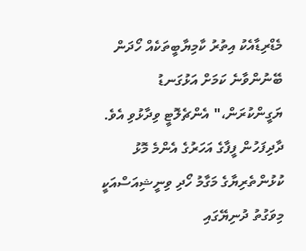މެޑްރިޑާއެކު އިތުރު ކާމިޔާބީތަކެއް ހޯދަން ބޭނުންވާނެ ކަމަށް އަޅުގަނޑު ޔަގީންކުރަން،" އެންޗެލޮޓީ ވިދާޅުވި އެވެ.
ދާދިފަހުން ފީފާގެ އަހަރުގެ އެންމެ މޮޅު ކުޅުންތެރިޔާގެ މަގާމު ހޯދި ވިނީޝިއަސްއަކީ މިވަގުތު ދުނިޔޭގައި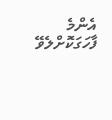އެންމެ ފާހަގަކޮށްލެވޭ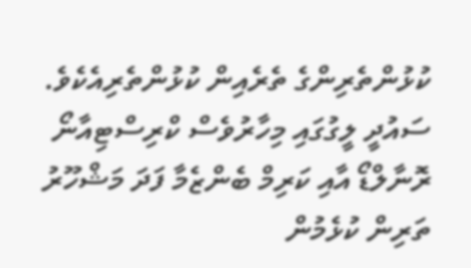ކުޅުންތެރިންގެ ތެރެއިން ކުޅުންތެރިއެކެވެ. ސައުދީ ލީގުގައި މިހާރުވެސް ކްރިސްޓިއާނޯ ރޮނާލްޑޯ އާއި ކަރިމް ބެންޒެމާ ފަދަ މަޝްހޫރު ތަރިން ކުޅެމުން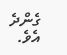ގެންދެ އެވެ.